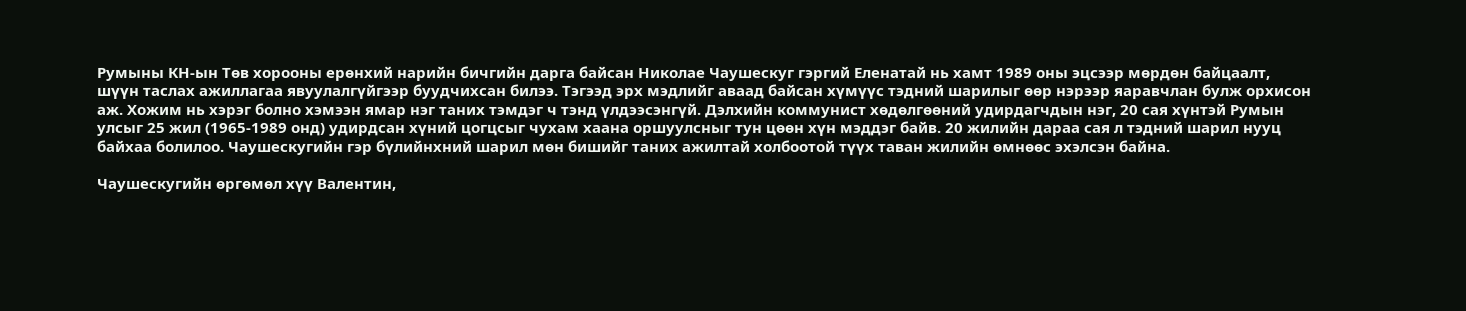Румыны КН-ын Төв хорооны ерөнхий нарийн бичгийн дарга байсан Николае Чаушескуг гэргий Еленатай нь хамт 1989 оны эцсээр мөрдөн байцаалт, шүүн таслах ажиллагаа явуулалгүйгээр буудчихсан билээ. Тэгээд эрх мэдлийг аваад байсан хүмүүс тэдний шарилыг өөр нэрээр яаравчлан булж орхисон аж. Хожим нь хэрэг болно хэмээн ямар нэг таних тэмдэг ч тэнд үлдээсэнгүй. Дэлхийн коммунист хөдөлгөөний удирдагчдын нэг, 20 сая хүнтэй Румын улсыг 25 жил (1965-1989 онд) удирдсан хүний цогцсыг чухам хаана оршуулсныг тун цөөн хүн мэддэг байв. 20 жилийн дараа сая л тэдний шарил нууц байхаа болилоо. Чаушескугийн гэр бүлийнхний шарил мөн бишийг таних ажилтай холбоотой түүх таван жилийн өмнөөс эхэлсэн байна.

Чаушескугийн өргөмөл хүү Валентин,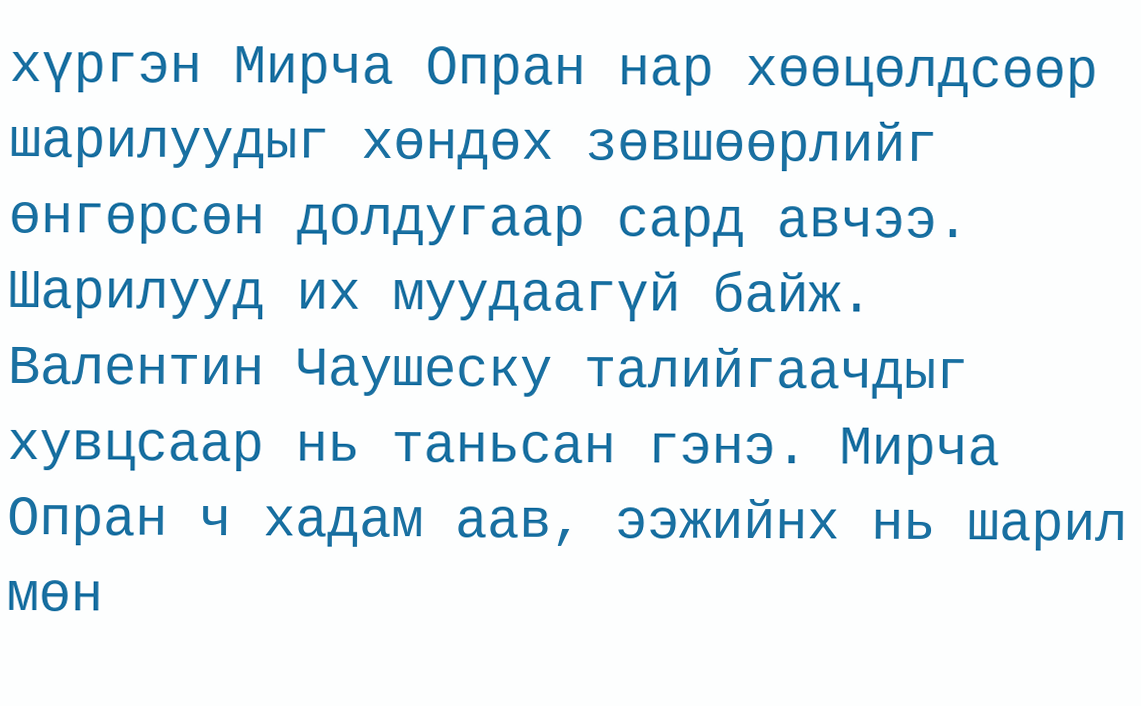хүргэн Мирча Опран нар хөөцөлдсөөр шарилуудыг хөндөх зөвшөөрлийг өнгөрсөн долдугаар сард авчээ. Шарилууд их муудаагүй байж. Валентин Чаушеску талийгаачдыг хувцсаар нь таньсан гэнэ. Мирча Опран ч хадам аав, ээжийнх нь шарил мөн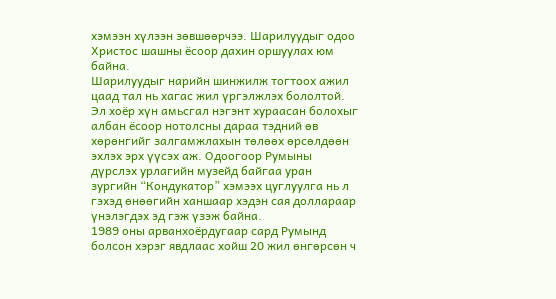хэмээн хүлээн зөвшөөрчээ. Шарилуудыг одоо Христос шашны ёсоор дахин оршуулах юм байна.
Шарилуудыг нарийн шинжилж тогтоох ажил цаад тал нь хагас жил үргэлжлэх бололтой. Эл хоёр хүн амьсгал нэгэнт хураасан болохыг албан ёсоор нотолсны дараа тэдний өв хөрөнгийг залгамжлахын төлөөх өрсөлдөөн эхлэх эрх үүсэх аж. Одоогоор Румыны дүрслэх урлагийн музейд байгаа уран зургийн “Кондукатор” хэмээх цуглуулга нь л гэхэд өнөөгийн ханшаар хэдэн сая доллараар үнэлэгдэх эд гэж үзэж байна.
1989 оны арванхоёрдугаар сард Румынд болсон хэрэг явдлаас хойш 20 жил өнгөрсөн ч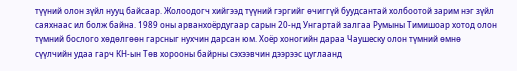түүний олон зүйл нууц байсаар. Жолоодогч хийгээд түүний гэргийг өчиггүй буудсантай холбоотой зарим нэг зүйл саяхнаас ил болж байна. 1989 оны арванхоёрдугаар сарын 20-нд Унгартай залгаа Румыны Тимишоар хотод олон түмний бослого хөдөлгөөн гарсныг нухчин дарсан юм. Хоёр хоногийн дараа Чаушеску олон түмний өмнө сүүлчийн удаа гарч КН-ын Төв хорооны байрны сэхээвчин дээрээс цуглаанд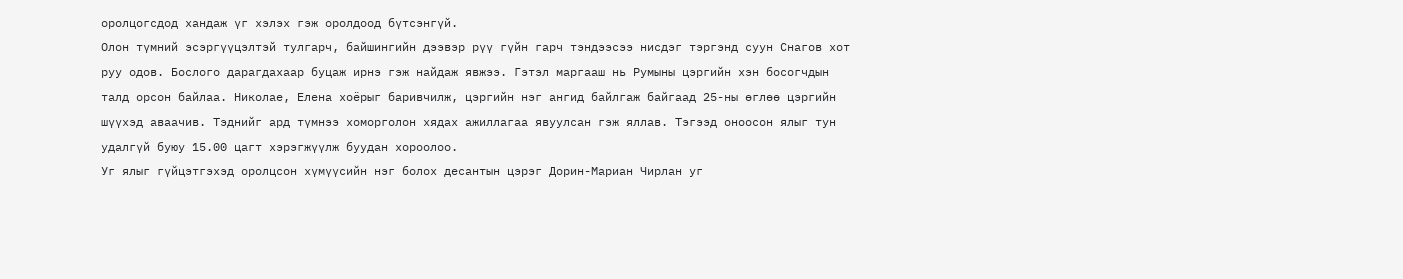оролцогсдод хандаж үг хэлэх гэж оролдоод бүтсэнгүй.
Олон түмний эсэргүүцэлтэй тулгарч, байшингийн дээвэр рүү гүйн гарч тэндээсээ нисдэг тэргэнд суун Снагов хот руу одов. Бослого дарагдахаар буцаж ирнэ гэж найдаж явжээ. Гэтэл маргааш нь Румыны цэргийн хэн босогчдын талд орсон байлаа. Николае, Елена хоёрыг баривчилж, цэргийн нэг ангид байлгаж байгаад 25-ны өглөө цэргийн шүүхэд аваачив. Тэднийг ард түмнээ хоморголон хядах ажиллагаа явуулсан гэж яллав. Тэгээд оноосон ялыг тун удалгүй буюу 15.00 цагт хэрэгжүүлж буудан хороолоо.
Уг ялыг гүйцэтгэхэд оролцсон хүмүүсийн нэг болох десантын цэрэг Дорин-Мариан Чирлан уг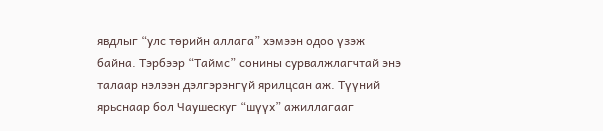явдлыг “улс төрийн аллага” хэмээн одоо үзэж байна. Тэрбээр “Таймс” сонины сурвалжлагчтай энэ талаар нэлээн дэлгэрэнгүй ярилцсан аж. Түүний ярьснаар бол Чаушескуг “шүүх” ажиллагааг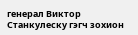генерал Виктор Станкулеску гэгч зохион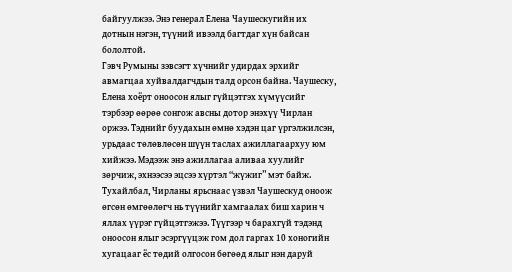байгуулжээ. Энэ генерал Елена Чаушескугийн их дотнын нэгэн, түүний ивээлд багтдаг хүн байсан бололтой.
Гэвч Румыны зэвсэгт хүчнийг удирдах эрхийг авмагцаа хуйвалдагчдын талд орсон байна. Чаушеску, Елена хоёрт оноосон ялыг гүйцэтгэх хүмүүсийг тэрбээр өөрөө сонгож авсны дотор энэхүү Чирлан оржээ. Тэднийг буудахын өмнө хэдэн цаг үргэлжилсэн, урьдаас төлөвлөсөн шүүн таслах ажиллагаархуу юм хийжээ. Мэдээж энэ ажиллагаа аливаа хуулийг зөрчиж, эхнээсээ эцсээ хүртэл “жүжиг” мэт байж.
Тухайлбал, Чирланы ярьснаас үзвэл Чаушескуд оноож өгсөн өмгөөлөгч нь түүнийг хамгаалах биш харин ч яллах үүрэг гүйцэтгэжээ. Түүгээр ч барахгүй тэдэнд оноосон ялыг эсэргүүцэж гом дол гаргах 10 хоногийн хугацааг ёс төдий олгосон бөгөөд ялыг нэн даруй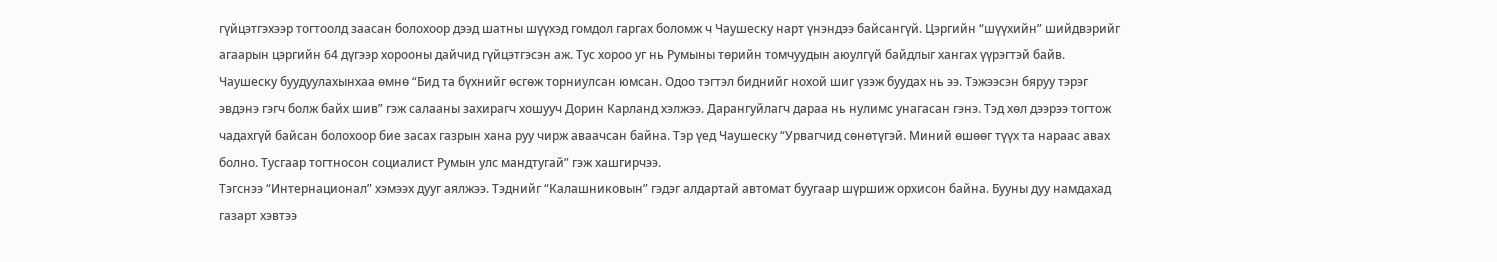гүйцэтгэхээр тогтоолд заасан болохоор дээд шатны шүүхэд гомдол гаргах боломж ч Чаушеску нарт үнэндээ байсангүй. Цэргийн “шүүхийн” шийдвэрийг агаарын цэргийн 64 дүгээр хорооны дайчид гүйцэтгэсэн аж. Тус хороо уг нь Румыны төрийн томчуудын аюулгүй байдлыг хангах үүрэгтэй байв.
Чаушеску буудуулахынхаа өмнө “Бид та бүхнийг өсгөж торниулсан юмсан. Одоо тэгтэл биднийг нохой шиг үзэж буудах нь ээ. Тэжээсэн бяруу тэрэг эвдэнэ гэгч болж байх шив” гэж салааны захирагч хошууч Дорин Карланд хэлжээ. Дарангуйлагч дараа нь нулимс унагасан гэнэ. Тэд хөл дээрээ тогтож чадахгүй байсан болохоор бие засах газрын хана руу чирж аваачсан байна. Тэр үед Чаушеску “Урвагчид сөнөтүгэй. Миний өшөөг түүх та нараас авах болно. Тусгаар тогтносон социалист Румын улс мандтугай” гэж хашгирчээ.
Тэгснээ “Интернационал” хэмээх дууг аялжээ. Тэднийг “Калашниковын” гэдэг алдартай автомат буугаар шүршиж орхисон байна. Бууны дуу намдахад газарт хэвтээ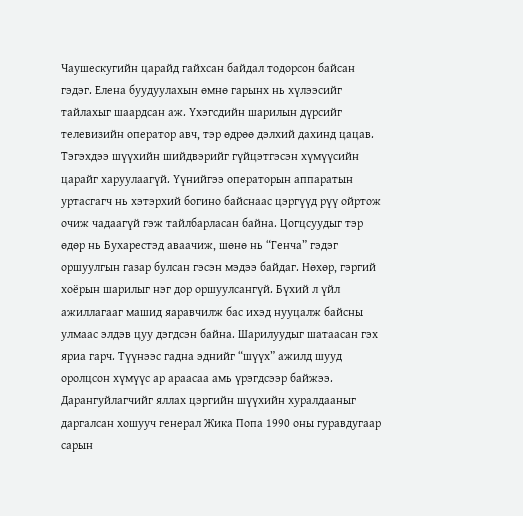Чаушескугийн царайд гайхсан байдал тодорсон байсан гэдэг. Елена буудуулахын өмнө гарынх нь хүлээсийг тайлахыг шаардсан аж. Үхэгсдийн шарилын дүрсийг телевизийн оператор авч, тэр өдрөө дэлхий дахинд цацав.
Тэгэхдээ шүүхийн шийдвэрийг гүйцэтгэсэн хүмүүсийн царайг харуулаагүй. Үүнийгээ операторын аппаратын уртасгагч нь хэтэрхий богино байснаас цэргүүд рүү ойртож очиж чадаагүй гэж тайлбарласан байна. Цогцсуудыг тэр өдөр нь Бухарестэд аваачиж, шөнө нь “Генча” гэдэг оршуулгын газар булсан гэсэн мэдээ байдаг. Нөхөр, гэргий хоёрын шарилыг нэг дор оршуулсангүй. Бүхий л үйл ажиллагааг машид яаравчилж бас ихэд нууцалж байсны улмаас элдэв цуу дэгдсэн байна. Шарилуудыг шатаасан гэх яриа гарч. Түүнээс гадна эднийг “шүүх” ажилд шууд оролцсон хүмүүс ар араасаа амь үрэгдсээр байжээ.
Дарангуйлагчийг яллах цэргийн шүүхийн хуралдааныг даргалсан хошууч генерал Жика Попа 1990 оны гуравдугаар сарын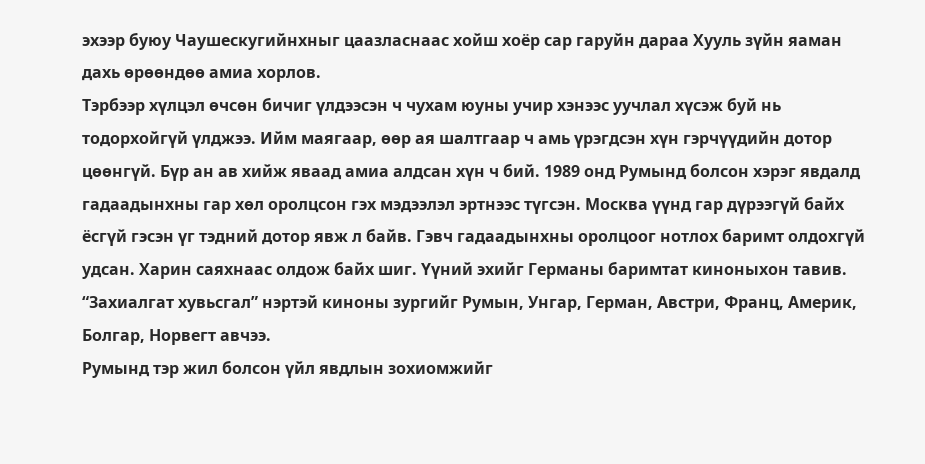эхээр буюу Чаушескугийнхныг цаазласнаас хойш хоёр сар гаруйн дараа Хууль зүйн яаман дахь өрөөндөө амиа хорлов.
Тэрбээр хүлцэл өчсөн бичиг үлдээсэн ч чухам юуны учир хэнээс уучлал хүсэж буй нь тодорхойгүй үлджээ. Ийм маягаар, өөр ая шалтгаар ч амь үрэгдсэн хүн гэрчүүдийн дотор цөөнгүй. Бүр ан ав хийж яваад амиа алдсан хүн ч бий. 1989 онд Румынд болсон хэрэг явдалд гадаадынхны гар хөл оролцсон гэх мэдээлэл эртнээс түгсэн. Москва үүнд гар дүрээгүй байх ёсгүй гэсэн үг тэдний дотор явж л байв. Гэвч гадаадынхны оролцоог нотлох баримт олдохгүй удсан. Харин саяхнаас олдож байх шиг. Үүний эхийг Германы баримтат киноныхон тавив. “Захиалгат хувьсгал” нэртэй киноны зургийг Румын, Унгар, Герман, Австри, Франц, Америк, Болгар, Норвегт авчээ.
Румынд тэр жил болсон үйл явдлын зохиомжийг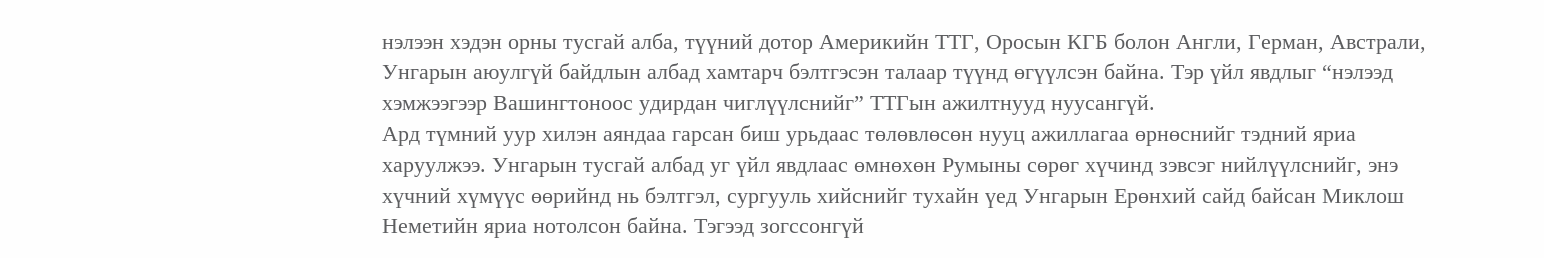нэлээн хэдэн орны тусгай алба, түүний дотор Америкийн ТТГ, Оросын КГБ болон Англи, Герман, Австрали, Унгарын аюулгүй байдлын албад хамтарч бэлтгэсэн талаар түүнд өгүүлсэн байна. Тэр үйл явдлыг “нэлээд хэмжээгээр Вашингтоноос удирдан чиглүүлснийг” ТТГын ажилтнууд нуусангүй.
Ард түмний уур хилэн аяндаа гарсан биш урьдаас төлөвлөсөн нууц ажиллагаа өрнөснийг тэдний яриа харуулжээ. Унгарын тусгай албад уг үйл явдлаас өмнөхөн Румыны сөрөг хүчинд зэвсэг нийлүүлснийг, энэ хүчний хүмүүс өөрийнд нь бэлтгэл, сургууль хийснийг тухайн үед Унгарын Ерөнхий сайд байсан Миклош Неметийн яриа нотолсон байна. Тэгээд зогссонгүй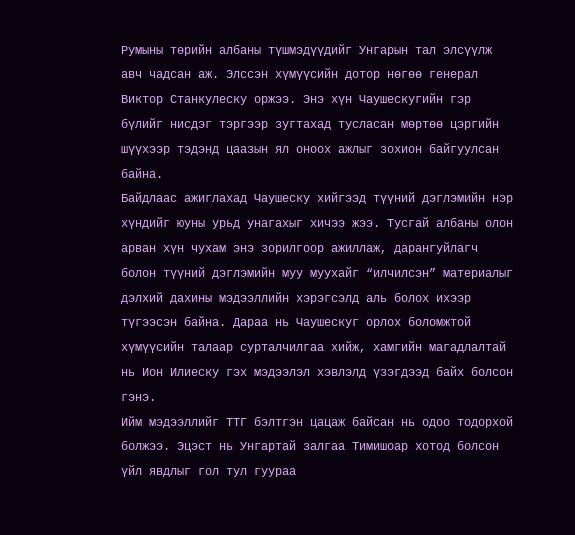Румыны төрийн албаны түшмэдүүдийг Унгарын тал элсүүлж авч чадсан аж. Элссэн хүмүүсийн дотор нөгөө генерал Виктор Станкулеску оржээ. Энэ хүн Чаушескугийн гэр бүлийг нисдэг тэргээр зугтахад тусласан мөртөө цэргийн шүүхээр тэдэнд цаазын ял оноох ажлыг зохион байгуулсан байна.
Байдлаас ажиглахад Чаушеску хийгээд түүний дэглэмийн нэр хүндийг юуны урьд унагахыг хичээ жээ. Тусгай албаны олон арван хүн чухам энэ зорилгоор ажиллаж, дарангуйлагч болон түүний дэглэмийн муу муухайг “илчилсэн” материалыг дэлхий дахины мэдээллийн хэрэгсэлд аль болох ихээр түгээсэн байна. Дараа нь Чаушескуг орлох боломжтой хүмүүсийн талаар сурталчилгаа хийж, хамгийн магадлалтай нь Ион Илиеску гэх мэдээлэл хэвлэлд үзэгдээд байх болсон гэнэ.
Ийм мэдээллийг ТТГ бэлтгэн цацаж байсан нь одоо тодорхой болжээ. Эцэст нь Унгартай залгаа Тимишоар хотод болсон үйл явдлыг гол тул гуураа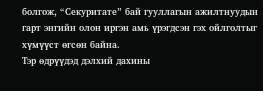болгож, “Секуритате” бай гууллагын ажилтнуудын гарт энгийн олон иргэн амь үрэгдсэн гэх ойлголтыг хүмүүст өгсөн байна.
Тэр өдрүүдэд дэлхий дахины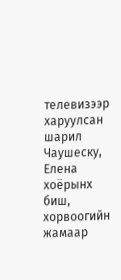телевизээр харуулсан шарил Чаушеску, Елена хоёрынх биш, хорвоогийн жамаар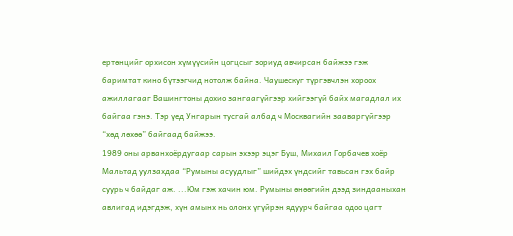ертөнцийг орхисон хүмүүсийн цогцсыг зориуд авчирсан байжээ гэж баримтат кино бүтээгчид нотолж байна. Чаушескуг түргэвчлэн хороох ажиллагааг Вашингтоны дохио зангаагүйгээр хийгээгүй байх магадлал их байгаа гэнэ. Тэр үед Унгарын тусгай албад ч Москвагийн зааваргүйгээр “хөд лөхөө” байгаад байжээ.
1989 оны арванхоёрдугаар сарын эхээр эцэг Буш, Михаил Горбачев хоёр Мальтад уулзахдаа “Румыны асуудлыг” шийдэх үндсийг тавьсан гэх байр суурь ч байдаг аж. ...Юм гэж хачин юм. Румыны өнөөгийн дээд зиндааныхан авлигад идэгдэж, хүн амынх нь олонх үгүйрэн ядуурч байгаа одоо цагт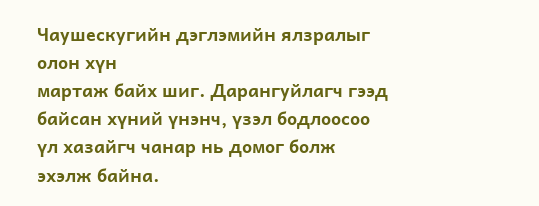Чаушескугийн дэглэмийн ялзралыг олон хүн
мартаж байх шиг. Дарангуйлагч гээд байсан хүний үнэнч, үзэл бодлоосоо үл хазайгч чанар нь домог болж эхэлж байна.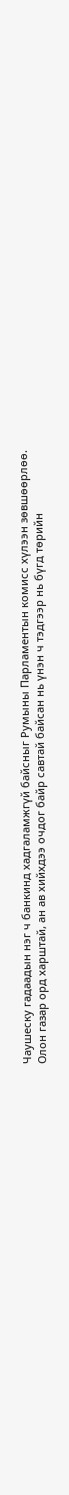Чаушеску гадаадын нэг ч банкинд хадгаламжгүй байсныг Румыны Парламентын комисс хүлээн зөвшөөрлөө. Олон газар орд харштай, ан ав хийхдээ очдог байр савтай байсан нь үнэн ч тэдгээр нь бүгд төрийн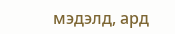мэдэлд, ард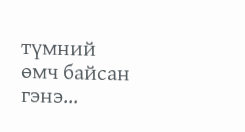түмний өмч байсан гэнэ...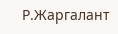Р.Жаргалант